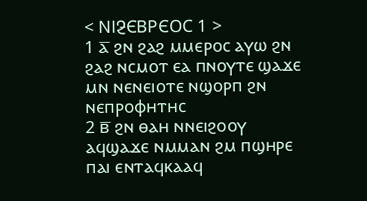< ⲚⲒⳈⲈⲂⲢⲈⲞⲤ 1 >
1 ⲁ̅ ϩⲛ ϩⲁϩ ⲙⲙⲉⲣⲟⲥ ⲁⲩⲱ ϩⲛ ϩⲁϩ ⲛⲥⲙⲟⲧ ⲉⲁ ⲡⲛⲟⲩⲧⲉ ϣⲁϫⲉ ⲙⲛ ⲛⲉⲛⲉⲓⲟⲧⲉ ⲛϣⲟⲣⲡ ϩⲛ ⲛⲉⲡⲣⲟⲫⲏⲧⲏⲥ
2 ⲃ̅ ϩⲛ ⲑⲁⲏ ⲛⲛⲉⲓϩⲟⲟⲩ ⲁϥϣⲁϫⲉ ⲛⲙⲙⲁⲛ ϩⲙ ⲡϣⲏⲣⲉ ⲡⲁⲓ ⲉⲛⲧⲁϥⲕⲁⲁϥ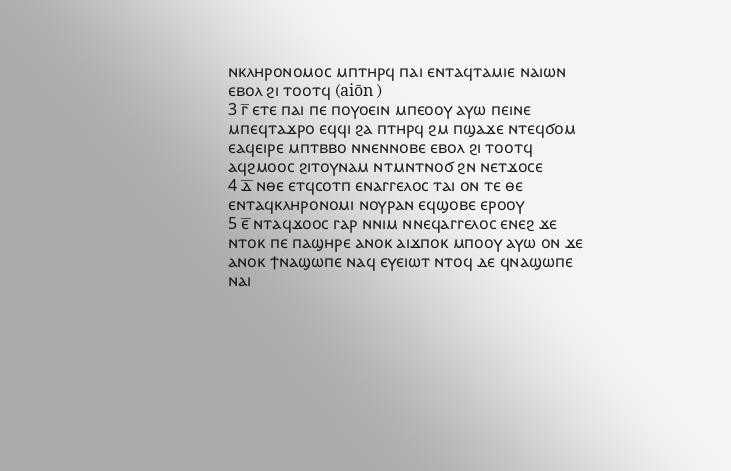ⲛⲕⲗⲏⲣⲟⲛⲟⲙⲟⲥ ⲙⲡⲧⲏⲣϥ ⲡⲁⲓ ⲉⲛⲧⲁϥⲧⲁⲙⲓⲉ ⲛⲁⲓⲱⲛ ⲉⲃⲟⲗ ϩⲓ ⲧⲟⲟⲧϥ (aiōn )
3 ⲅ̅ ⲉⲧⲉ ⲡⲁⲓ ⲡⲉ ⲡⲟⲩⲟⲉⲓⲛ ⲙⲡⲉⲟⲟⲩ ⲁⲩⲱ ⲡⲉⲓⲛⲉ ⲙⲡⲉϥⲧⲁϫⲣⲟ ⲉϥϥⲓ ϩⲁ ⲡⲧⲏⲣϥ ϩⲙ ⲡϣⲁϫⲉ ⲛⲧⲉϥϭⲟⲙ ⲉⲁϥⲉⲓⲣⲉ ⲙⲡⲧⲃⲃⲟ ⲛⲛⲉⲛⲛⲟⲃⲉ ⲉⲃⲟⲗ ϩⲓ ⲧⲟⲟⲧϥ ⲁϥϩⲙⲟⲟⲥ ϩⲓⲧⲟⲩⲛⲁⲙ ⲛⲧⲙⲛⲧⲛⲟϭ ϩⲛ ⲛⲉⲧϫⲟⲥⲉ
4 ⲇ̅ ⲛⲑⲉ ⲉⲧϥⲥⲟⲧⲡ ⲉⲛⲁⲅⲅⲉⲗⲟⲥ ⲧⲁⲓ ⲟⲛ ⲧⲉ ⲑⲉ ⲉⲛⲧⲁϥⲕⲗⲏⲣⲟⲛⲟⲙⲓ ⲛⲟⲩⲣⲁⲛ ⲉϥϣⲟⲃⲉ ⲉⲣⲟⲟⲩ
5 ⲉ̅ ⲛⲧⲁϥϫⲟⲟⲥ ⲅⲁⲣ ⲛⲛⲓⲙ ⲛⲛⲉϥⲁⲅⲅⲉⲗⲟⲥ ⲉⲛⲉϩ ϫⲉ ⲛⲧⲟⲕ ⲡⲉ ⲡⲁϣⲏⲣⲉ ⲁⲛⲟⲕ ⲁⲓϫⲡⲟⲕ ⲙⲡⲟⲟⲩ ⲁⲩⲱ ⲟⲛ ϫⲉ ⲁⲛⲟⲕ ϯⲛⲁϣⲱⲡⲉ ⲛⲁϥ ⲉⲩⲉⲓⲱⲧ ⲛⲧⲟϥ ⲇⲉ ϥⲛⲁϣⲱⲡⲉ ⲛⲁⲓ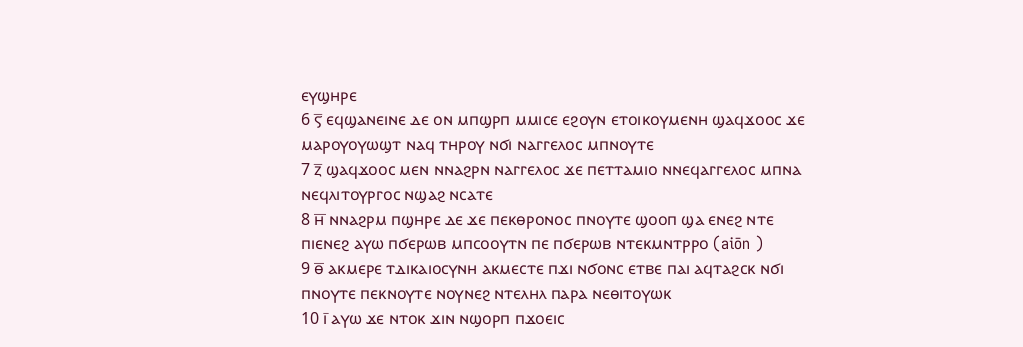ⲉⲩϣⲏⲣⲉ
6 ⲋ̅ ⲉϥϣⲁⲛⲉⲓⲛⲉ ⲇⲉ ⲟⲛ ⲙⲡϣⲣⲡ ⲙⲙⲓⲥⲉ ⲉϩⲟⲩⲛ ⲉⲧⲟⲓⲕⲟⲩⲙⲉⲛⲏ ϣⲁϥϫⲟⲟⲥ ϫⲉ ⲙⲁⲣⲟⲩⲟⲩⲱϣⲧ ⲛⲁϥ ⲧⲏⲣⲟⲩ ⲛϭⲓ ⲛⲁⲅⲅⲉⲗⲟⲥ ⲙⲡⲛⲟⲩⲧⲉ
7 ⲍ̅ ϣⲁϥϫⲟⲟⲥ ⲙⲉⲛ ⲛⲛⲁϩⲣⲛ ⲛⲁⲅⲅⲉⲗⲟⲥ ϫⲉ ⲡⲉⲧⲧⲁⲙⲓⲟ ⲛⲛⲉϥⲁⲅⲅⲉⲗⲟⲥ ⲙⲡⲛⲁ ⲛⲉϥⲗⲓⲧⲟⲩⲣⲅⲟⲥ ⲛϣⲁϩ ⲛⲥⲁⲧⲉ
8 ⲏ̅ ⲛⲛⲁϩⲣⲙ ⲡϣⲏⲣⲉ ⲇⲉ ϫⲉ ⲡⲉⲕⲑⲣⲟⲛⲟⲥ ⲡⲛⲟⲩⲧⲉ ϣⲟⲟⲡ ϣⲁ ⲉⲛⲉϩ ⲛⲧⲉ ⲡⲓⲉⲛⲉϩ ⲁⲩⲱ ⲡϭⲉⲣⲱⲃ ⲙⲡⲥⲟⲟⲩⲧⲛ ⲡⲉ ⲡϭⲉⲣⲱⲃ ⲛⲧⲉⲕⲙⲛⲧⲣⲣⲟ (aiōn )
9 ⲑ̅ ⲁⲕⲙⲉⲣⲉ ⲧⲇⲓⲕⲁⲓⲟⲥⲩⲛⲏ ⲁⲕⲙⲉⲥⲧⲉ ⲡϫⲓ ⲛϭⲟⲛⲥ ⲉⲧⲃⲉ ⲡⲁⲓ ⲁϥⲧⲁϩⲥⲕ ⲛϭⲓ ⲡⲛⲟⲩⲧⲉ ⲡⲉⲕⲛⲟⲩⲧⲉ ⲛⲟⲩⲛⲉϩ ⲛⲧⲉⲗⲏⲗ ⲡⲁⲣⲁ ⲛⲉⲑⲓⲧⲟⲩⲱⲕ
10 ⲓ̅ ⲁⲩⲱ ϫⲉ ⲛⲧⲟⲕ ϫⲓⲛ ⲛϣⲟⲣⲡ ⲡϫⲟⲉⲓⲥ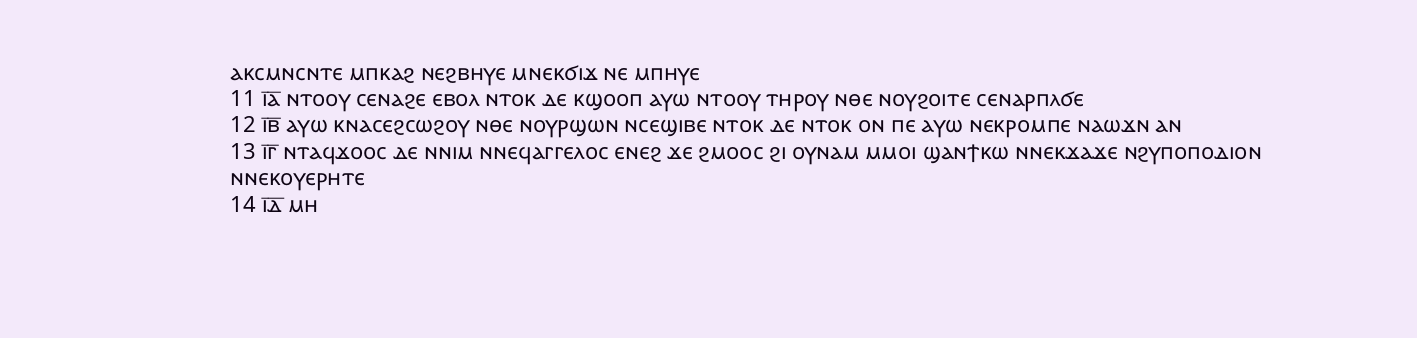ⲁⲕⲥⲙⲛⲥⲛⲧⲉ ⲙⲡⲕⲁϩ ⲛⲉϩⲃⲏⲩⲉ ⲙⲛⲉⲕϭⲓϫ ⲛⲉ ⲙⲡⲏⲩⲉ
11 ⲓ̅ⲁ̅ ⲛⲧⲟⲟⲩ ⲥⲉⲛⲁϩⲉ ⲉⲃⲟⲗ ⲛⲧⲟⲕ ⲇⲉ ⲕϣⲟⲟⲡ ⲁⲩⲱ ⲛⲧⲟⲟⲩ ⲧⲏⲣⲟⲩ ⲛⲑⲉ ⲛⲟⲩϩⲟⲓⲧⲉ ⲥⲉⲛⲁⲣⲡⲗϭⲉ
12 ⲓ̅ⲃ̅ ⲁⲩⲱ ⲕⲛⲁⲥⲉϩⲥⲱϩⲟⲩ ⲛⲑⲉ ⲛⲟⲩⲣϣⲱⲛ ⲛⲥⲉϣⲓⲃⲉ ⲛⲧⲟⲕ ⲇⲉ ⲛⲧⲟⲕ ⲟⲛ ⲡⲉ ⲁⲩⲱ ⲛⲉⲕⲣⲟⲙⲡⲉ ⲛⲁⲱϫⲛ ⲁⲛ
13 ⲓ̅ⲅ̅ ⲛⲧⲁϥϫⲟⲟⲥ ⲇⲉ ⲛⲛⲓⲙ ⲛⲛⲉϥⲁⲅⲅⲉⲗⲟⲥ ⲉⲛⲉϩ ϫⲉ ϩⲙⲟⲟⲥ ϩⲓ ⲟⲩⲛⲁⲙ ⲙⲙⲟⲓ ϣⲁⲛϯⲕⲱ ⲛⲛⲉⲕϫⲁϫⲉ ⲛϩⲩⲡⲟⲡⲟⲇⲓⲟⲛ ⲛⲛⲉⲕⲟⲩⲉⲣⲏⲧⲉ
14 ⲓ̅ⲇ̅ ⲙⲏ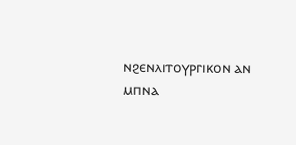ⲛϩⲉⲛⲗⲓⲧⲟⲩⲣⲅⲓⲕⲟⲛ ⲁⲛ ⲙⲡⲛⲁ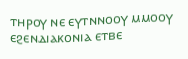ⲧⲏⲣⲟⲩ ⲛⲉ ⲉⲩⲧⲛⲛⲟⲟⲩ ⲙⲙⲟⲟⲩ ⲉϩⲉⲛⲇⲓⲁⲕⲟⲛⲓⲁ ⲉⲧⲃⲉ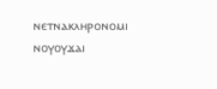ⲛⲉⲧⲛⲁⲕⲗⲏⲣⲟⲛⲟⲙⲓ ⲛⲟⲩⲟⲩϫⲁⲓ